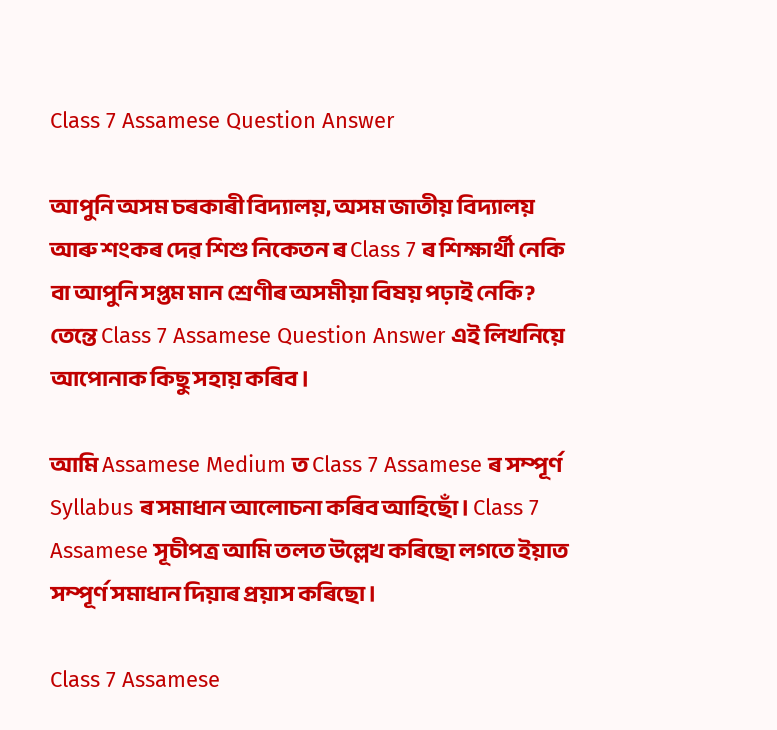Class 7 Assamese Question Answer

আপুনি অসম চৰকাৰী বিদ্যালয়, অসম জাতীয় বিদ্যালয়  আৰু শংকৰ দেৱ শিশু নিকেতন ৰ Class 7 ৰ শিক্ষাৰ্থী নেকি বা আপুনি সপ্তম মান শ্ৰেণীৰ অসমীয়া বিষয় পঢ়াই নেকি? তেন্তে Class 7 Assamese Question Answer এই লিখনিয়ে আপোনাক কিছু সহায় কৰিব।

আমি Assamese Medium ত Class 7 Assamese ৰ সম্পূৰ্ণ Syllabus ৰ সমাধান আলোচনা কৰিব আহিছোঁ। Class 7 Assamese সূচীপত্ৰ আমি তলত উল্লেখ কৰিছো লগতে ইয়াত সম্পূৰ্ণ সমাধান দিয়াৰ প্ৰয়াস কৰিছো।

Class 7 Assamese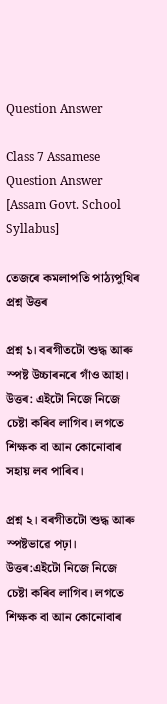Question Answer

Class 7 Assamese Question Answer [Assam Govt. School Syllabus]

তেজৰে কমলাপতি পাঠ্যপুথিৰ প্ৰশ্ন উত্তৰ

প্ৰশ্ন ১। বৰগীতটো শুদ্ধ আৰু স্পষ্ট উচ্চাৰনৰে গাঁও আহা।
উত্তৰ: এইটো নিজে নিজে চেষ্টা কৰিব লাগিব। লগতে শিক্ষক বা আন কোনোবাৰ সহায় লব পাৰিব।

প্ৰশ্ন ২। বৰগীতটো শুদ্ধ আৰু স্পষ্টভাৱে পঢ়া।
উত্তৰ:এইটো নিজে নিজে চেষ্টা কৰিব লাগিব। লগতে শিক্ষক বা আন কোনোবাৰ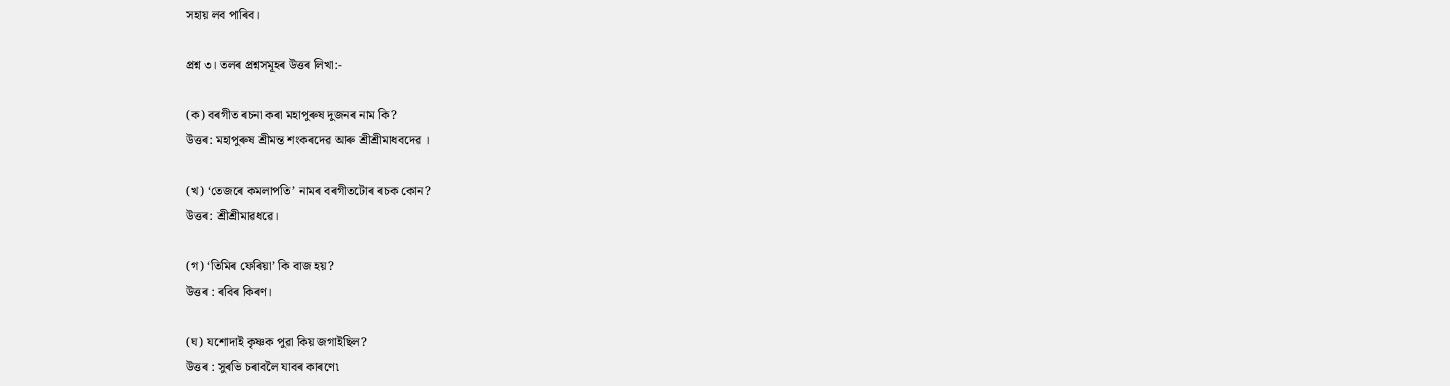সহায় লব পাৰিব।

প্রশ্ন ৩। তলৰ প্ৰশ্নসমূহৰ উত্তৰ লিখা:-

(ক) বৰগীত ৰচনা কৰা মহাপুৰুষ দুজনৰ নাম কি?
উত্তৰ: মহাপুৰুষ শ্ৰীমন্ত শংকৰদেৱ আৰু শ্ৰীশ্ৰীমাধবদেৱ ।

(খ) ‘তেজৰে কমলাপতি’ নামৰ বৰগীতটোৰ ৰচক কোন?
উত্তৰ: শ্ৰীশ্ৰীমাৱধৱে।

(গ) ‘তিমিৰ ফেৰিয়া’ কি বাজ হয়?
উত্তৰ : ৰবিৰ কিৰণ।

(ঘ) যশোদাই কৃষ্ণক পুৱা কিয় জগাইছিল?
উত্তৰ : সুৰভি চৰাবলৈ যাবৰ কাৰণে৷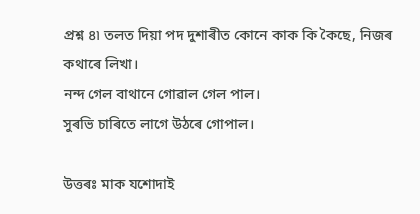প্রশ্ন ৪৷ তলত দিয়া পদ দুশাৰীত কোনে কাক কি কৈছে, নিজৰ কথাৰে লিখা।
নন্দ গেল বাথানে গোৱাল গেল পাল।
সুৰভি চাৰিতে লাগে উঠৰে গোপাল।

উত্তৰঃ মাক যশোদাই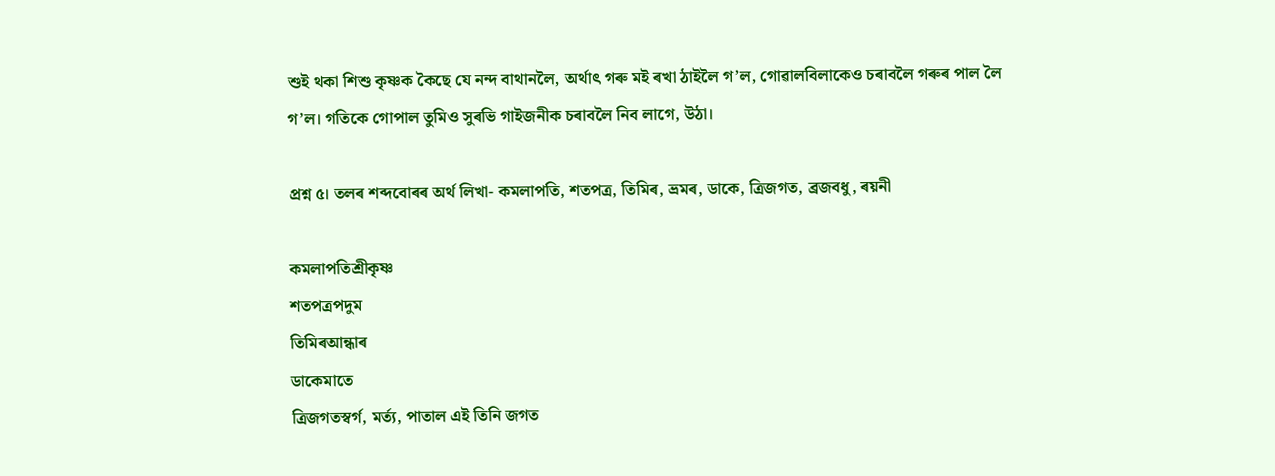শুই থকা শিশু কৃষ্ণক কৈছে যে নন্দ বাথানলৈ, অৰ্থাৎ গৰু মই ৰখা ঠাইলৈ গ’ল, গোৱালবিলাকেও চৰাবলৈ গৰুৰ পাল লৈ গ’ল। গতিকে গোপাল তুমিও সুৰভি গাইজনীক চৰাবলৈ নিব লাগে, উঠা।

প্রশ্ন ৫। তলৰ শব্দবোৰৰ অৰ্থ লিখা- কমলাপতি, শতপত্র, তিমিৰ, ভ্ৰমৰ, ডাকে, ত্ৰিজগত, ব্রজবধু, ৰয়নী

কমলাপতিশ্রীকৃষ্ণ
শতপত্রপদুম
তিমিৰআন্ধাৰ
ডাকেমাতে
ত্রিজগতস্বৰ্গ, মর্ত্য, পাতাল এই তিনি জগত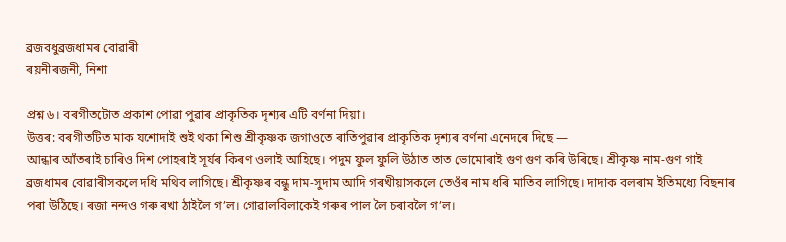ব্রজবধুব্রজধামৰ বোৱাৰী
ৰয়নীৰজনী, নিশা

প্রশ্ন ৬। বৰগীতটোত প্ৰকাশ পোৱা পুৱাৰ প্ৰাকৃতিক দৃশ্যৰ এটি বর্ণনা দিয়া।
উত্তৰ: বৰগীতটিত মাক যশোদাই শুই থকা শিশু শ্রীকৃষ্ণক জগাওতে ৰাতিপুৱাৰ প্ৰাকৃতিক দৃশ্যৰ বৰ্ণনা এনেদৰে দিছে ―
আন্ধাৰ আঁতৰাই চাৰিও দিশ পোহৰাই সূৰ্যৰ কিৰণ ওলাই আহিছে। পদুম ফুল ফুলি উঠাত তাত ভোমোৰাই গুণ গুণ কৰি উৰিছে। শ্ৰীকৃষ্ণ নাম-গুণ গাই ব্রজধামৰ বোৱাৰীসকলে দধি মথিব লাগিছে। শ্ৰীকৃষ্ণৰ বন্ধু দাম-সুদাম আদি গৰখীয়াসকলে তেওঁৰ নাম ধৰি মাতিব লাগিছে। দাদাক বলৰাম ইতিমধ্যে বিছনাৰ পৰা উঠিছে। ৰজা নন্দও গৰু ৰখা ঠাইলৈ গ’ল। গোৱালবিলাকেই গৰুৰ পাল লৈ চৰাবলৈ গ’ল।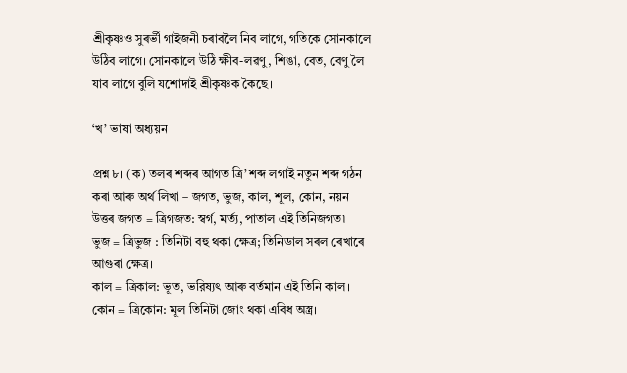শ্ৰীকৃষ্ণও সুৰৰ্ভী গাইজনী চৰাবলৈ নিব লাগে, গতিকে সোনকালে উঠিব লাগে। সোনকালে উঠি ক্ষীব-লৱণু, শিঙা, বেত, বেণু লৈ যাব লাগে বুলি যশোদাই শ্রীকৃষ্ণক কৈছে।

‘খ’ ভাষা অধ্যয়ন

প্রশ্ন ৮। (ক) তলৰ শব্দৰ আগত ত্ৰি’ শব্দ লগাই নতুন শব্দ গঠন কৰা আৰু অৰ্থ লিখা – জগত, ভুজ, কাল, শূল, কোন, নয়ন
উত্তৰ জগত = ত্রিগজত: স্বর্গ, মর্ত্য, পাতাল এই তিনিজগত৷
ভুজ = ত্রিভুজ : তিনিটা বহু থকা ক্ষেত্র; তিনিডাল সৰল ৰেখাৰে আগুৰা ক্ষেত্র।
কাল = ত্ৰিকাল: ভূত, ভরিষ্যৎ আৰু বর্তমান এই তিনি কাল।
কোন = ত্ৰিকোন: মূল তিনিটা জোং থকা এবিধ অস্ত্র।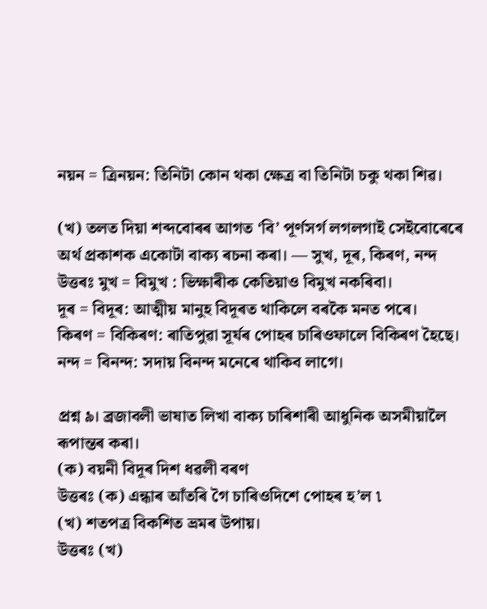নয়ন = ত্রিনয়ন: তিনিটা কোন থকা ক্ষেত্র বা তিনিটা চকু থকা শিৱ।

(খ) তলত দিয়া শব্দবোৰৰ আগত ‘বি’ পূর্ণসৰ্গ লগলগাই সেইবোৰেৰে অর্থ প্রকাশক একোটা বাক্য ৰচনা কৰা। — সুখ, দূৰ, কিৰণ, নন্দ
উত্তৰঃ মুখ = বিমুখ : ভিক্ষাৰীক কেতিয়াও বিমুখ নকৰিবা।
দূৰ = বিদূৰ: আত্মীয় মানুহ বিদূৰত থাকিলে বৰকৈ মনত পৰে।
কিৰণ = বিকিৰণ: ৰাতিপুৱা সূৰ্যৰ পোহৰ চাৰিওফালে বিকিৰণ হৈছে।
নন্দ = বিনন্দ: সদায় বিনন্দ মনেৰে থাকিব লাগে।

প্রশ্ন ৯। ব্রজাবলী ভাষাত লিখা বাক্য চাৰিশাৰী আধুনিক অসমীয়ালৈ ৰূপান্তৰ কৰা।
(ক) বয়নী বিদূৰ দিশ ধৱলী বৰণ
উত্তৰঃ (ক) এন্ধাৰ আঁতৰি গৈ চাৰিওদিশে পোহৰ হ’ল ৷
(খ) শতপত্র বিকশিত ভ্রমৰ উপায়।
উত্তৰঃ (খ)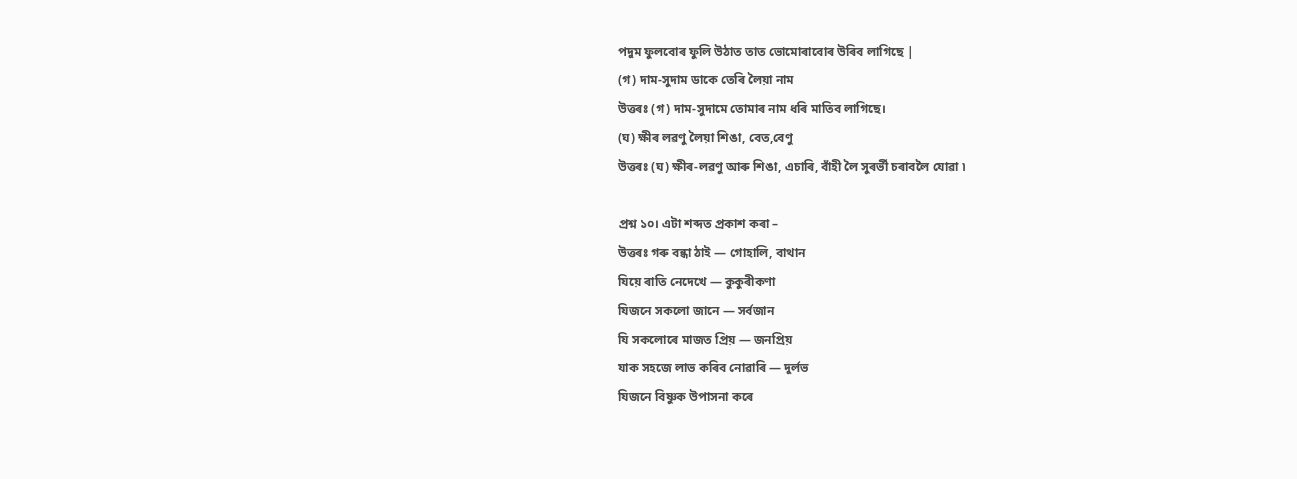পদুম ফুলবোৰ ফুলি উঠাত তাত ভোমোৰাবোৰ উৰিব লাগিছে |
(গ) দাম-সুদাম ডাকে তেৰি লৈয়া নাম
উত্তৰঃ (গ) দাম-সুদামে তোমাৰ নাম ধৰি মাতিব লাগিছে।
(ঘ) ক্ষীৰ লৱণু লৈয়া শিঙা, বেত,বেণু
উত্তৰঃ (ঘ) ক্ষীৰ-লৱণু আৰু শিঙা, এচাৰি, বাঁহী লৈ সুৰৰ্ভী চৰাবলৈ যোৱা ৷

প্রশ্ন ১০। এটা শব্দত প্ৰকাশ কৰা –
উত্তৰঃ গৰু বন্ধা ঠাই ― গোহালি, বাথান
যিয়ে ৰাতি নেদেখে ― কুকুৰীকণা
যিজনে সকলো জানে ― সর্বজান
যি সকলোৰে মাজত প্রিয় ― জনপ্রিয়
যাক সহজে লাভ কৰিব নোৱাৰি ― দুর্লভ
যিজনে বিষ্ণুক উপাসনা কৰে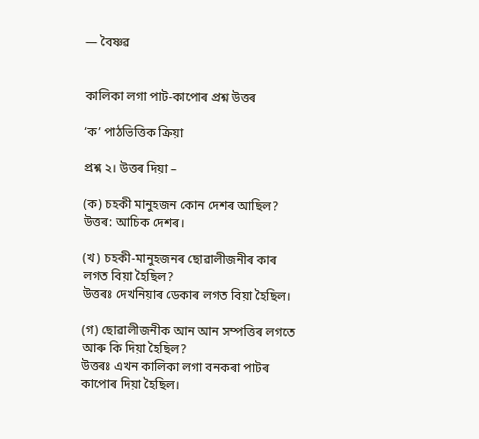― বৈষ্ণৱ


কালিকা লগা পাট-কাপোৰ প্ৰশ্ন উত্তৰ

‘ক’ পাঠভিত্তিক ক্রিয়া

প্রশ্ন ২। উত্তৰ দিয়া –

(ক) চহকী মানুহজন কোন দেশৰ আছিল?
উত্তৰ: আচিক দেশৰ।

(খ) চহকী-মানুহজনৰ ছোৱালীজনীৰ কাৰ লগত বিয়া হৈছিল?
উত্তৰঃ দেখনিয়াৰ ডেকাৰ লগত বিয়া হৈছিল।

(গ) ছোৱালীজনীক আন আন সম্পত্তিৰ লগতে আৰু কি দিয়া হৈছিল?
উত্তৰঃ এখন কালিকা লগা বনকৰা পাটৰ কাপোৰ দিয়া হৈছিল।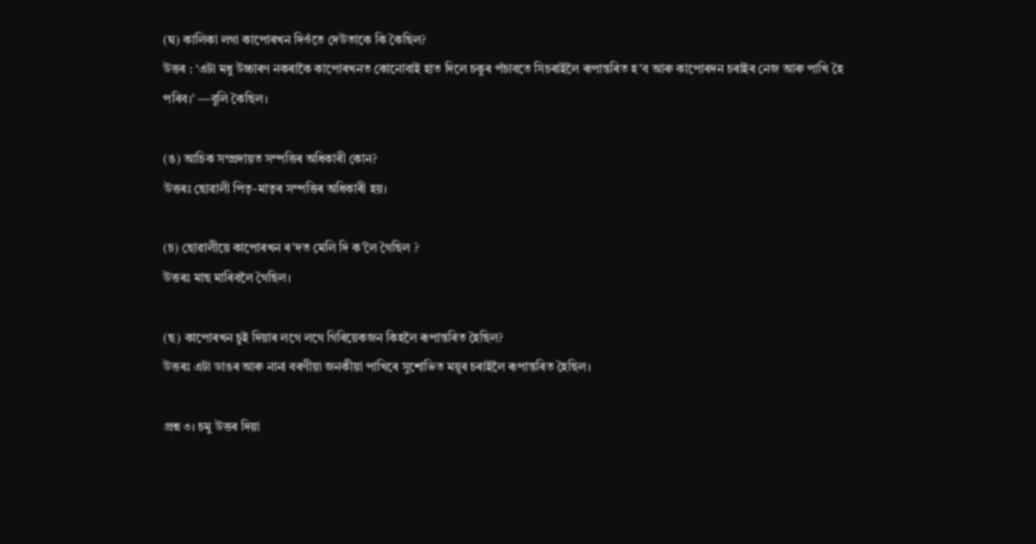(ঘ) কালিকা লগা কাপোৰখন দিওঁতে দেউতাকে কি কৈছিল?
উত্তৰ : ‘এটা মধু উচ্চাৰণ নকৰাকৈ কাপোৰখনত কোনোবাই হাত দিলে চকুৰ পঁচাবতে সিচৰাইলৈ ৰূপান্তৰিত হ’ব আৰু কাপোৰদন চৰাইৰ নেজ আৰু পাখি হৈ পৰিব।’ ―বুলি কৈছিল।

(ঙ) আচিক সম্প্রদায়ত সম্পত্তিৰ অধিকাৰী কোন?
উত্তৰঃ ছোৱালী পিতৃ-মাতৃৰ সম্পত্তিৰ অধিকাৰী হয়।

(চ) ছোৱালীয়ে কাপোৰখন ৰ’দত মেলি দি ক’লৈ গৈছিল ?
উত্তৰঃ মাছ মাৰিবলৈ গৈছিল।

(ছ) কাপোৰখন চুই দিয়াৰ লগে লগে গিৰিয়েকজন কিহলৈ ৰূপান্তৰিত হৈছিল?
উত্তৰঃ এটা ডাঙৰ আৰু নানা বৰণীয়া জনকীয়া পাখিৰে সুশোভিত ময়ূৰ চৰাইলৈ ৰূপান্তৰিত হৈছিল।

প্রশ্ন ৩। চমু উত্তৰ দিয়া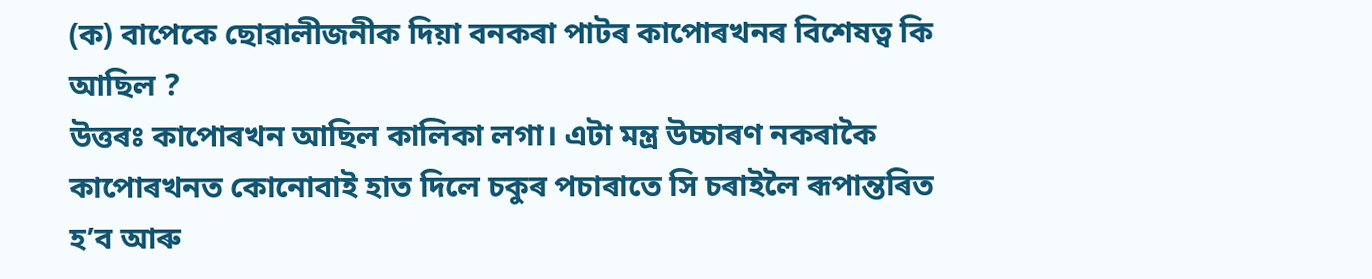(ক) বাপেকে ছোৱালীজনীক দিয়া বনকৰা পাটৰ কাপোৰখনৰ বিশেষত্ব কি আছিল ?
উত্তৰঃ কাপোৰখন আছিল কালিকা লগা। এটা মন্ত্ৰ উচ্চাৰণ নকৰাকৈ কাপোৰখনত কোনোবাই হাত দিলে চকুৰ পচাৰাতে সি চৰাইলৈ ৰূপান্তৰিত হ’ব আৰু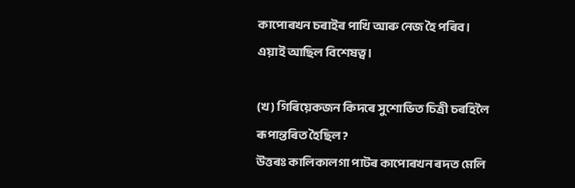কাপোৰখন চৰাইৰ পাখি আৰু নেজ হৈ পৰিব। এয়াই আছিল বিশেষত্ব।

(খ) গিৰিয়েকজন কিদৰে সুশোভিত চিত্ৰী চৰহিলৈ ৰূপান্তৰিত হৈছিল ?
উত্তৰঃ কালিকালগা পাটৰ কাপোৰখন ৰদত মেলি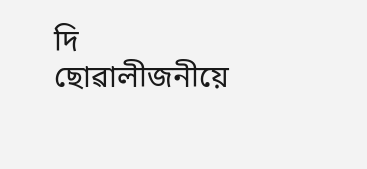দি ছোৱালীজনীয়ে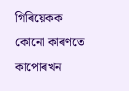গিৰিয়েকক কোনো কাৰণতে কাপোৰখন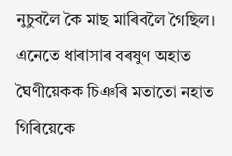নুচুবলৈ কৈ মাছ মাৰিবলৈ গৈছিল। এনেতে ধাৰাসাৰ বৰষুণ অহাত ঘৈণীয়েকক চিঞৰি মতাতো নহাত গিৰিয়েকে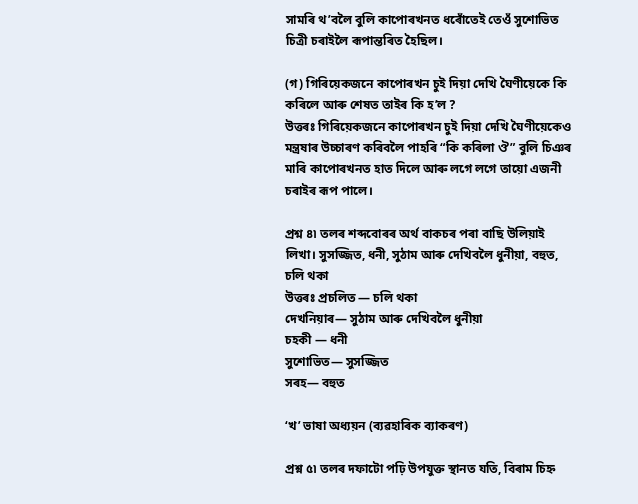সামৰি থ’বলৈ বুলি কাপোৰখনত ধৰোঁতেই তেওঁ সুশোভিত চিত্ৰী চৰাইলৈ ৰূপান্তৰিত হৈছিল।

(গ) গিৰিয়েকজনে কাপোৰখন চুই দিয়া দেখি ঘৈণীয়েকে কি কৰিলে আৰু শেষত তাইৰ কি হ’ল ?
উত্তৰঃ গিৰিয়েকজনে কাপোৰখন চুই দিয়া দেখি ঘৈণীয়েকেও মন্ত্ৰষাৰ উচ্চাৰণ কৰিবলৈ পাহৰি “কি কৰিলা ঔ” বুলি চিঞৰ মাৰি কাপোৰখনত হাত দিলে আৰু লগে লগে তায়ো এজনী চৰাইৰ ৰূপ পালে।

প্রশ্ন ৪৷ তলৰ শব্দবোৰৰ অৰ্থ বাকচৰ পৰা বাছি উলিয়াই লিখা। সুসজ্জিত, ধনী, সুঠাম আৰু দেখিবলৈ ধুনীয়া, বহুত, চলি থকা
উত্তৰঃ প্রচলিত ― চলি থকা
দেখনিয়াৰ― সুঠাম আৰু দেখিবলৈ ধুনীয়া
চহকী ― ধনী
সুশোভিত― সুসজ্জিত
সৰহ― বহুত

‘খ’ ভাষা অধ্যয়ন (ব্যৱহাৰিক ব্যাকৰণ)

প্রশ্ন ৫৷ তলৰ দফাটো পঢ়ি উপযুক্ত স্থানত যতি, বিৰাম চিহ্ন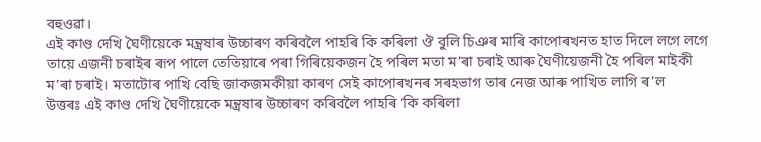বহুওৱা।
এই কাণ্ড দেখি ঘৈণীয়েকে মন্ত্ৰষাৰ উচ্চাৰণ কৰিবলৈ পাহৰি কি কৰিলা ঔ বুলি চিঞৰ মাৰি কাপোৰখনত হাত দিলে লগে লগে তায়ে এজনী চৰাইৰ ৰূপ পালে তেতিয়াৰে পৰা গিৰিয়েকজন হৈ পৰিল মতা ম’ৰা চৰাই আৰু ঘৈণীয়েজনী হৈ পৰিল মাইকী ম’ৰা চৰাই। মতাটোৰ পাখি বেছি জাকজমকীয়া কাৰণ সেই কাপোৰখনৰ সৰহভাগ তাৰ নেজ আৰু পাখিত লাগি ৰ’ল
উত্তৰঃ এই কাণ্ড দেখি ঘৈণীয়েকে মন্ত্ৰষাৰ উচ্চাৰণ কৰিবলৈ পাহৰি ‘কি কৰিলা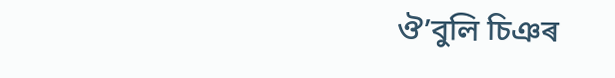ঔ’বুলি চিঞৰ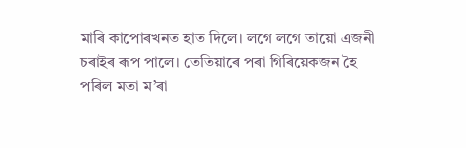মাৰি কাপোৰখনত হাত দিলে। লগে লগে তায়ো এজনী চৰাইৰ ৰূপ পালে। তেতিয়াৰে পৰা গিৰিয়েকজন হৈ পৰিল মতা ম’ৰা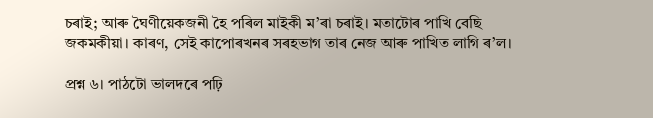চৰাই; আৰু ঘৈণীয়েকজনী হৈ পৰিল মাইকী ম’ৰা চৰাই। মতাটোৰ পাখি বেছি জকমকীয়া। কাৰণ, সেই কাপোৰখনৰ সৰহভাগ তাৰ নেজ আৰু পাখিত লাগি ৰ’ল।

প্রশ্ন ৬। পাঠটো ভালদৰে পঢ়ি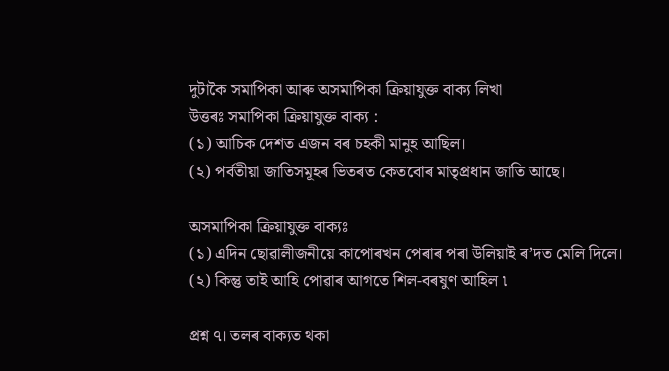দুটাকৈ সমাপিকা আৰু অসমাপিকা ক্রিয়াযুক্ত বাক্য লিখা
উত্তৰঃ সমাপিকা ক্রিয়াযুক্ত বাক্য :
(১) আচিক দেশত এজন বৰ চহকী মানুহ আছিল।
(২) পৰ্বতীয়া জাতিসমূহৰ ভিতৰত কেতবোৰ মাতৃপ্রধান জাতি আছে।

অসমাপিকা ক্রিয়াযুক্ত বাক্যঃ
(১) এদিন ছোৱালীজনীয়ে কাপোৰখন পেৰাৰ পৰা উলিয়াই ৰ’দত মেলি দিলে।
(২) কিন্তু তাই আহি পোৱাৰ আগতে শিল-বৰষুণ আহিল ৷

প্রশ্ন ৭। তলৰ বাক্যত থকা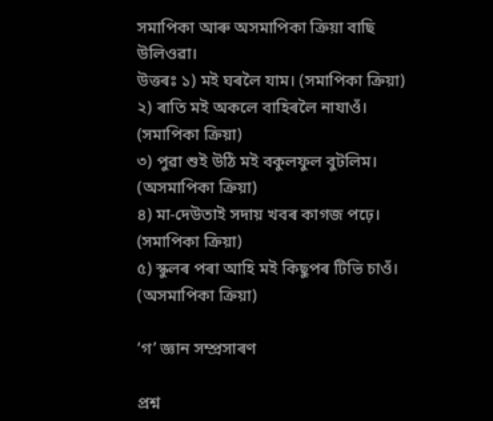সমাপিকা আৰু অসমাপিকা ক্রিয়া বাছি উলিওৱা।
উত্তৰঃ ১) মই ঘৰলৈ যাম। (সমাপিকা ক্রিয়া)
২) ৰাতি মই অকলে বাহিৰলৈ নাযাওঁ। (সমাপিকা ক্রিয়া)
৩) পুৱা শুই উঠি ম‍ই বকুলফুল বুটলিম। (অসমাপিকা ক্রিয়া)
৪) মা-দেউতাই সদায় খবৰ কাগজ পঢ়ে। (সমাপিকা ক্রিয়া)
৫) স্কুলৰ পৰা আহি মই কিছুপৰ টিভি চাওঁ। (অসমাপিকা ক্রিয়া)

‘গ’ জ্ঞান সম্প্ৰসাৰণ

প্রশ্ন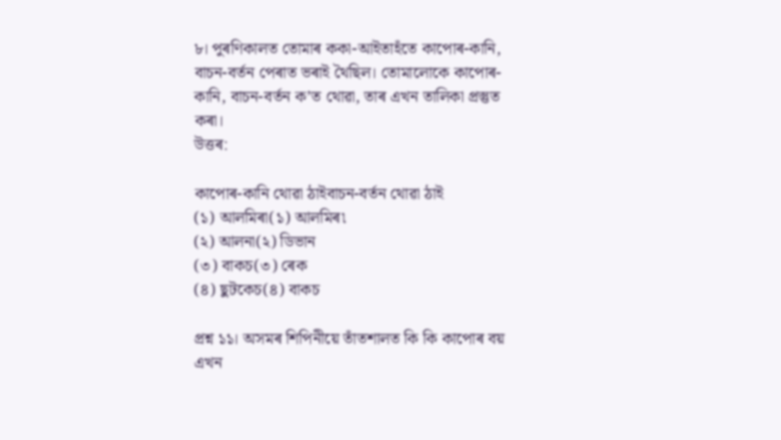৮। পুৰণিকালত তোমাৰ ককা-আইতাহঁতে কাপোৰ-কানি, বাচন-বৰ্তন পেৰাত ভৰাই থৈছিল। তোমালোকে কাপোৰ-কানি, বাচন-বৰ্তন ক’ত থোৱা, তাৰ এখন তালিকা প্রস্তুত কৰা।
উত্তৰ:

কাপোৰ-কানি থোৱা ঠাইবাচন-বৰ্তন থোৱা ঠাই
(১) আলমিৰা(১) আলমিৰ৷
(২) আলনা(২) ডিভান
(৩) বাকচ(৩) ৰেক
(৪) ছুটকেচ(৪) বাকচ

প্রশ্ন ১১। অসমৰ শিপিনীয়ে তাঁতশালত কি কি কাপোৰ বয় এখন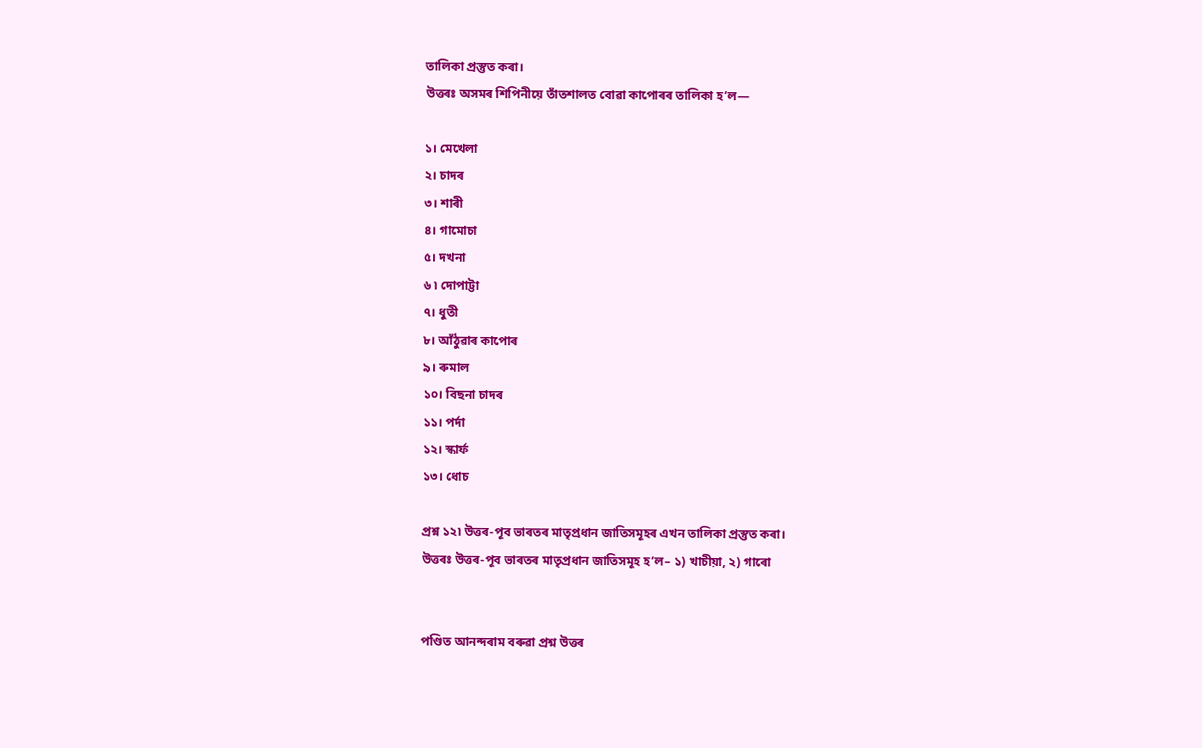তালিকা প্ৰস্তুত কৰা।
উত্তৰঃ অসমৰ শিপিনীয়ে তাঁতশালত বোৱা কাপোৰৰ তালিকা হ’ল—

১। মেখেলা
২। চাদৰ
৩। শাৰী
৪। গামোচা
৫। দখনা
৬ ৷ দোপাট্টা
৭। ধুতী
৮। আঁঠুৱাৰ কাপোৰ
৯। ৰুমাল
১০। বিছনা চাদৰ
১১। পর্দা
১২। স্কার্ফ
১৩। ধোচ

প্রশ্ন ১২৷ উত্তৰ-পূব ভাৰতৰ মাতৃপ্রধান জাতিসমূহৰ এখন তালিকা প্রস্তুত কৰা।
উত্তৰঃ উত্তৰ-পূব ভাৰতৰ মাতৃপ্রধান জাতিসমূহ হ’ল– ১) খাচীয়া, ২) গাৰো


পণ্ডিত আনন্দৰাম বৰুৱা প্ৰশ্ন উত্তৰ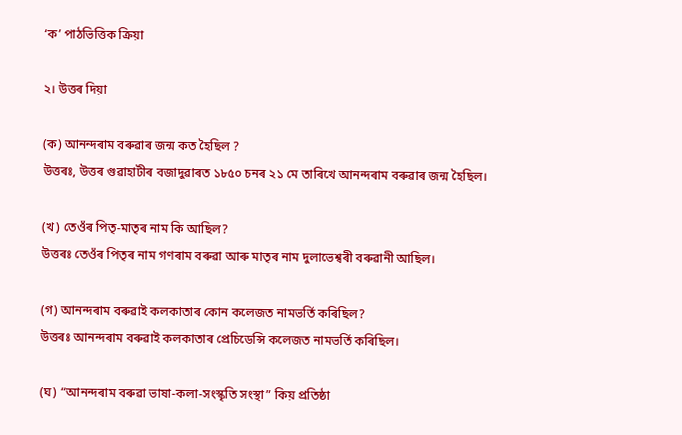‘ক’ পাঠভিত্তিক ক্রিয়া

২। উত্তৰ দিয়া

(ক) আনন্দৰাম বৰুৱাৰ জন্ম কত হৈছিল ?
উত্তৰঃ, উত্তৰ গুৱাহাটীৰ বজাদুৱাৰত ১৮৫০ চনৰ ২১ মে তাৰিখে আনন্দৰাম বৰুৱাৰ জন্ম হৈছিল।

(খ) তেওঁৰ পিতৃ-মাতৃৰ নাম কি আছিল?
উত্তৰঃ তেওঁৰ পিতৃৰ নাম গণৰাম বৰুৱা আৰু মাতৃৰ নাম দুলাভেশ্বৰী বৰুৱানী আছিল।

(গ) আনন্দৰাম বৰুৱাই কলকাতাৰ কোন কলেজত নামভৰ্তি কৰিছিল?
উত্তৰঃ আনন্দৰাম বৰুৱাই কলকাতাৰ প্রেচিডেন্সি কলেজত নামভৰ্তি কৰিছিল।

(ঘ) “আনন্দৰাম বৰুৱা ভাষা-কলা-সংস্কৃতি সংস্থা” কিয় প্রতিষ্ঠা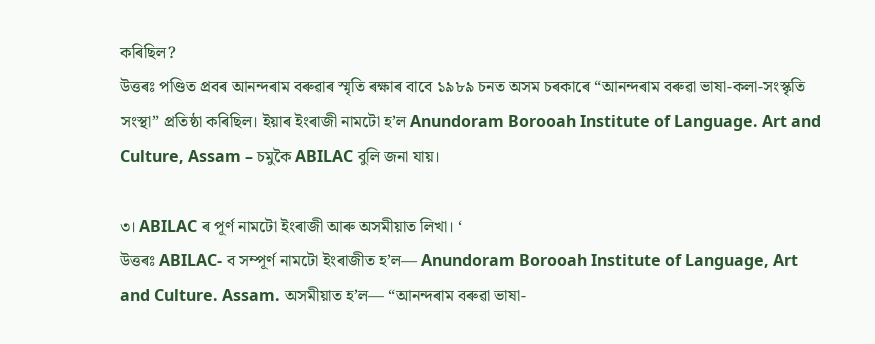কৰিছিল?
উত্তৰঃ পণ্ডিত প্ৰবৰ আনন্দৰাম বৰুৱাৰ স্মৃতি ৰক্ষাৰ বাবে ১৯৮৯ চনত অসম চৰকাৰে “আনন্দৰাম বৰুৱা ভাষা-কলা-সংস্কৃতি সংস্থা” প্রতিষ্ঠা কৰিছিল। ইয়াৰ ইংৰাজী নামটো হ’ল Anundoram Borooah Institute of Language. Art and Culture, Assam – চমুকৈ ABILAC বুলি জনা যায়।

৩। ABILAC ৰ পূৰ্ণ নামটো ইংৰাজী আৰু অসমীয়াত লিখা। ‘
উত্তৰঃ ABILAC- ব সম্পূর্ণ নামটো ইংৰাজীত হ’ল— Anundoram Borooah Institute of Language, Art and Culture. Assam. অসমীয়াত হ’ল— “আনন্দৰাম বৰুৱা ভাষা-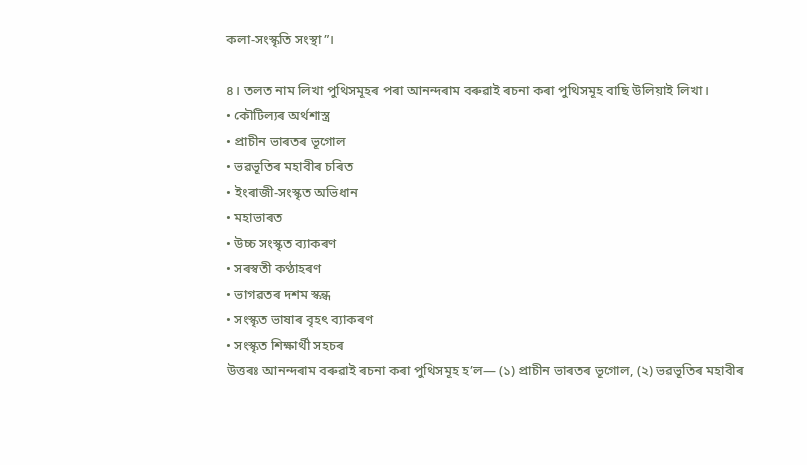কলা-সংস্কৃতি সংস্থা”।

৪। তলত নাম লিখা পুথিসমূহৰ পৰা আনন্দৰাম বৰুৱাই ৰচনা কৰা পুথিসমূহ বাছি উলিয়াই লিখা।
• কৌটিল্যৰ অৰ্থশাস্ত্র
• প্রাচীন ভাৰতৰ ভূগোল
• ভৱভূতিৰ মহাবীৰ চৰিত
• ইংৰাজী-সংস্কৃত অভিধান
• মহাভাৰত
• উচ্চ সংস্কৃত ব্যাকৰণ
• সৰস্বতী কণ্ঠাহৰণ
• ভাগৱতৰ দশম স্কন্ধ
• সংস্কৃত ভাষাৰ বৃহৎ ব্যাকৰণ
• সংস্কৃত শিক্ষার্থী সহচৰ
উত্তৰঃ আনন্দৰাম বৰুৱাই ৰচনা কৰা পুথিসমূহ হ’ল— (১) প্রাচীন ভাৰতৰ ভূগোল, (২) ভৱভূতিৰ মহাবীৰ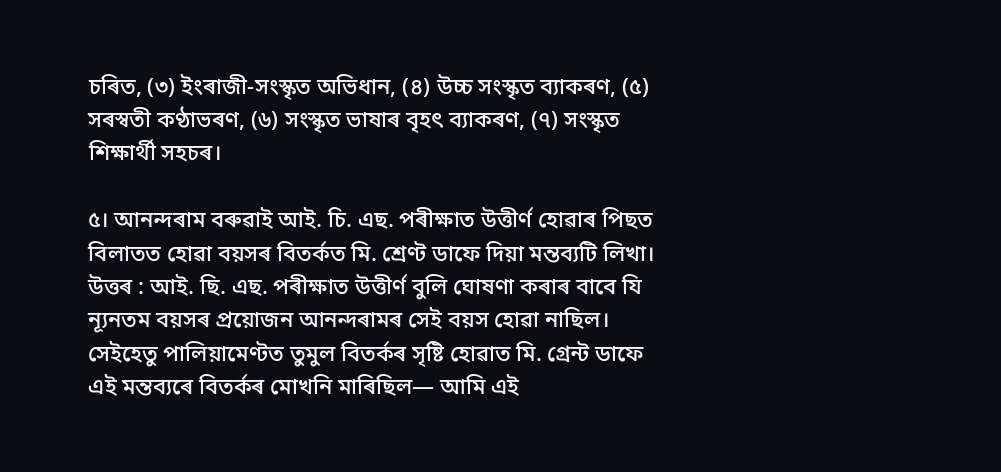চৰিত, (৩) ইংৰাজী-সংস্কৃত অভিধান, (৪) উচ্চ সংস্কৃত ব্যাকৰণ, (৫) সৰস্বতী কণ্ঠাভৰণ, (৬) সংস্কৃত ভাষাৰ বৃহৎ ব্যাকৰণ, (৭) সংস্কৃত শিক্ষার্থী সহচৰ।

৫। আনন্দৰাম বৰুৱাই আই. চি. এছ. পৰীক্ষাত উত্তীৰ্ণ হোৱাৰ পিছত বিলাতত হোৱা বয়সৰ বিতৰ্কত মি. শ্রেণ্ট ডাফে দিয়া মন্তব্যটি লিখা।
উত্তৰ : আই. ছি. এছ. পৰীক্ষাত উত্তীর্ণ বুলি ঘোষণা কৰাৰ বাবে যি ন্যূনতম বয়সৰ প্ৰয়োজন আনন্দৰামৰ সেই বয়স হোৱা নাছিল। সেইহেতু পালিয়ামেণ্টত তুমুল বিতৰ্কৰ সৃষ্টি হোৱাত মি. গ্রেন্ট ডাফে এই মন্তব্যৰে বিতৰ্কৰ মোখনি মাৰিছিল— আমি এই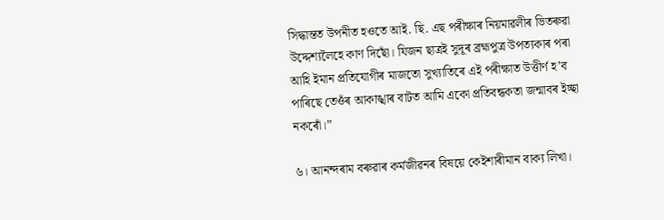সিদ্ধান্তত উপনীত হওতে আই. ছি. এছ পৰীক্ষাৰ নিয়মাৱলীৰ ভিতৰুৱা উদ্দেশ্যলৈহে কাণ দিছোঁ। যিজন ছাত্ৰই সুদূৰ ব্ৰহ্মপুত্ৰ উপত্যকাৰ পৰা আহি ইমান প্রতিযোগীৰ মাজতো সুখ্যাতিৰে এই পৰীক্ষাত উত্তীৰ্ণ হ’ব পাৰিছে তেওঁৰ আকাঙ্খাৰ বাটত আমি একো প্রতিবন্ধকতা জন্মাবৰ ইচ্ছা নকৰোঁ।”

৬। আনন্দৰাম বৰুৱাৰ কৰ্মজীৱনৰ বিষয়ে কেইশাৰীমান বাক্য লিখা।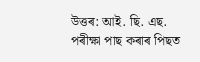উত্তৰ: আই. ছি. এছ. পৰীক্ষা পাছ কৰাৰ পিছত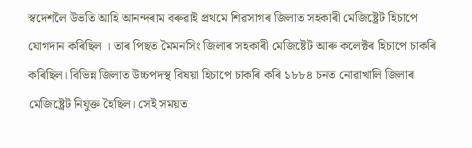স্বদেশলৈ উভতি আহি আনন্দৰাম বৰুৱাই প্রথমে শিৱসাগৰ জিলাত সহকাৰী মেজিষ্ট্রেট হিচাপে যোগদান কৰিছিল । তাৰ পিছত মৈমনসিং জিলাৰ সহকাৰী মেজিষ্টেট আৰু কলেক্টৰ হিচাপে চাকৰি কৰিছিল। বিভিন্ন জিলাত উচ্চপদস্থ বিষয়া হিচাপে চাকৰি কৰি ১৮৮৪ চনত নোৱাখালি জিলাৰ মেজিষ্ট্রেট নিযুক্ত হৈছিল। সেই সময়ত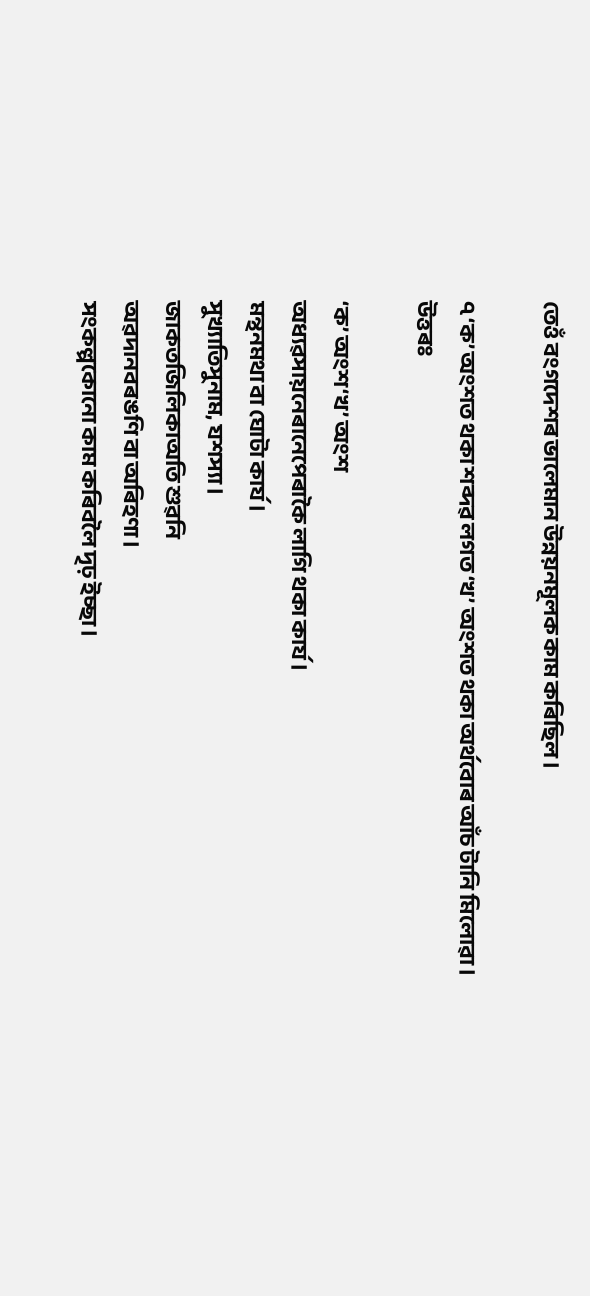তেওঁ বংগদেশৰ ভালেমান উন্নয়নমূলক কাম কৰিছিল।

৭ ‘ক’ অংশত থকা শব্দৱ লগত ‘খ’ অংশত থকা অৰ্থবোৰ আঁচ টানি মিলোৱা।
উত্তৰঃ

‘ক’ অংশ‘খ’ অংশ
অধ্যৱসায়নেৰানেপেৰাকৈ লাগি থকা কার্য।
মন্থনমথা বা ঘোটা কার্য।
সুখ্যাতিসুনাম, যশস্যা।
জাকতজিলিকাঅতি শুৱনি
অৱদানবৰঙণি বা অৰিহণা।
সংকল্পকোনো কাম কৰিবলৈ দৃঢ় ইচ্ছা।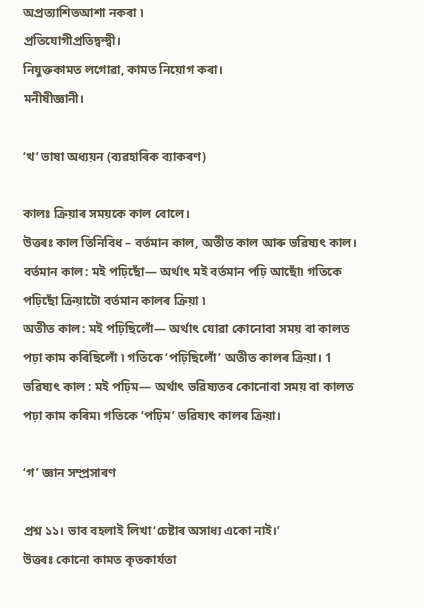অপ্রত্যাশিতআশা নকৰা ৷
প্রতিযোগীপ্রতিদ্বন্দ্বী।
নিযুক্তকামত লগোৱা, কামত নিয়োগ কৰা।
মনীষীজ্ঞানী।

‘খ’ ভাষা অধ্যয়ন (ব্যৱহাৰিক ব্যাকৰণ)

কালঃ ক্ৰিয়াৰ সময়কে কাল বোলে।
উত্তৰঃ কাল তিনিবিধ – বর্তমান কাল, অতীত কাল আৰু ভৱিষ্যৎ কাল।
বর্তমান কাল: মই পঢ়িছোঁ— অর্থাৎ মই বর্তমান পঢ়ি আছোঁ৷ গতিকে পঢ়িছোঁ ক্ৰিয়াটো বৰ্তমান কালৰ ক্ৰিয়া ৷
অতীত কাল: মই পঢ়িছিলোঁ— অর্থাৎ যোৱা কোনোবা সময় বা কালত পঢ়া কাম কৰিছিলোঁ ৷ গতিকে ‘পঢ়িছিলোঁ’ অতীত কালৰ ক্ৰিয়া। 1
ভৱিষ্যৎ কাল : মই পঢ়িম— অর্থাৎ ভৱিষ্যতৰ কোনোবা সময় বা কালত পঢ়া কাম কৰিম৷ গতিকে ‘পঢ়িম’ ভৱিষ্যৎ কালৰ ক্ৰিয়া।

‘গ’ জ্ঞান সম্প্ৰসাৰণ

প্রশ্ন ১১। ভাব বহলাই লিখা‘চেষ্টাৰ অসাধ্য একো নাই।’
উত্তৰঃ কোনো কামত কৃতকার্যতা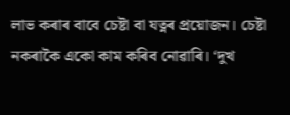লাভ কৰাৰ বাবে চেষ্টা বা যত্নৰ প্রয়োজন। চেষ্টা নকৰাকৈ একো কাম কৰিব নোৱাৰি। ‘দুখ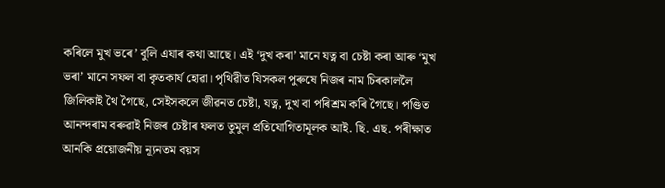কৰিলে মুখ ভৰে’ বুলি এযাৰ কথা আছে। এই ‘দুখ কৰা’ মানে যত্ন বা চেষ্টা কৰা আৰু ‘মুখ ভৰা’ মানে সফল বা কৃতকার্য হোৱা। পৃথিৱীত যিসকল পুৰুষে নিজৰ নাম চিৰকাললৈ জিলিকাই থৈ গৈছে, সেইসকলে জীৱনত চেষ্টা, যত্ন, দুখ বা পৰিশ্ৰম কৰি গৈছে। পণ্ডিত আনন্দৰাম বৰুৱাই নিজৰ চেষ্টাৰ ফলত তুমুল প্রতিযোগিতামূলক আই. ছি. এছ. পৰীক্ষাত আনকি প্রয়োজনীয় ন্যূনতম বয়স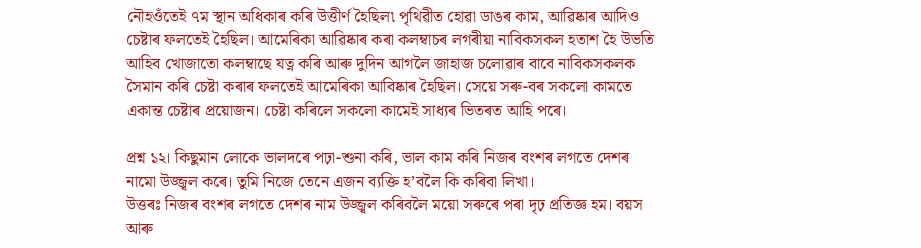নৌহওঁতেই ৭ম স্থান অধিকাৰ কৰি উত্তীৰ্ণ হৈছিল৷ পৃথিৱীত হোৱা ডাঙৰ কাম, আৱিষ্কাৰ আদিও চেষ্টাৰ ফলতেই হৈছিল। আমেৰিকা আৱিষ্কাৰ কৰা কলম্বাচৰ লগৰীয়া নাবিকসকল হতাশ হৈ উভতি আহিব খোজাতো কলম্বাছে যত্ন কৰি আৰু দুদিন আগলৈ জাহাজ চলোৱাৰ বাবে নাবিকসকলক সৈমান কৰি চেষ্টা কৰাৰ ফলতেই আমেৰিকা আবিষ্কাৰ হৈছিল। সেয়ে সৰু-বৰ সকলো কামতে একান্ত চেষ্টাৰ প্ৰয়োজন। চেষ্টা কৰিলে সকলো কামেই সাধ্যৰ ভিতৰত আহি পৰে।

প্রশ্ন ১২। কিছুমান লোকে ভালদৰে পঢ়া-শুনা কৰি, ভাল কাম কৰি নিজৰ বংশৰ লগতে দেশৰ নামো উজ্জ্বল কৰে। তুমি নিজে তেনে এজন ব্যক্তি হ’বলৈ কি কৰিবা লিখা।
উত্তৰঃ নিজৰ বংশৰ লগতে দেশৰ নাম উজ্জ্বল কৰিবলৈ ময়ো সৰুৰে পৰা দৃঢ় প্রতিজ্ঞ হম। বয়স আৰু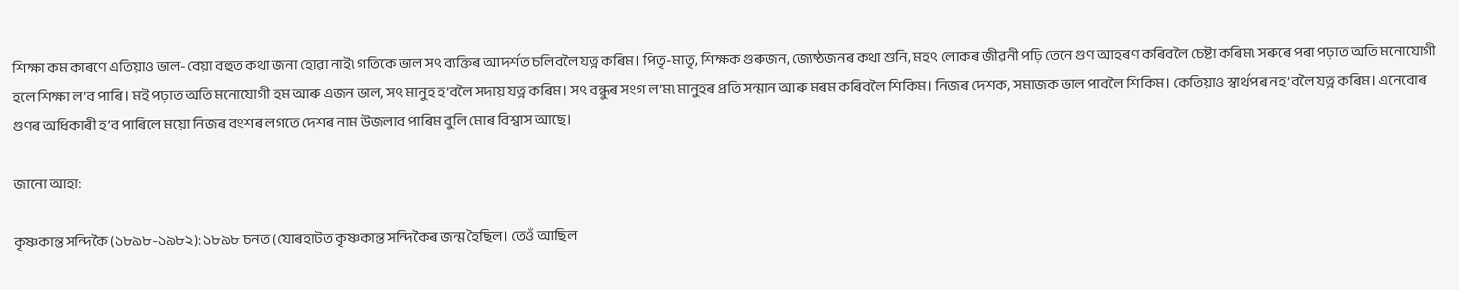শিক্ষা কম কাৰণে এতিয়াও ভাল-বেয়া বহুত কথা জনা হোৱা নাই৷ গতিকে ভাল সৎ ব্যক্তিৰ আদৰ্শত চলিবলৈ যত্ন কৰিম। পিতৃ-মাতৃ, শিক্ষক গুৰুজন, জ্যেষ্ঠজনৰ কথা শুনি, মহৎ লোকৰ জীৱনী পঢ়ি তেনে গুণ আহৰণ কৰিবলৈ চেষ্টা কৰিম৷ সৰুৰে পৰা পঢ়াত অতি মনোযোগী হলে শিক্ষা ল’ব পাৰি। মই পঢ়াত অতি মনোযোগী হম আৰু এজন ভাল, সৎ মানুহ হ’বলৈ সদায় যত্ন কৰিম। সৎ বন্ধুৰ সংগ ল’ম৷ মানুহৰ প্ৰতি সন্মান আৰু মৰম কৰিবলৈ শিকিম। নিজৰ দেশক, সমাজক ভাল পাবলৈ শিকিম। কেতিয়াও স্বাৰ্থপৰ নহ’বলৈ যত্ন কৰিম। এনেবোৰ গুণৰ অধিকাৰী হ’ব পাৰিলে ময়ো নিজৰ বংশৰ লগতে দেশৰ নাম উজলাব পাৰিম বুলি মোৰ বিশ্বাস আছে।

জানো আহা:

কৃষ্ণকান্ত সন্দিকৈ (১৮৯৮-১৯৮২): ১৮৯৮ চনত (যোৰহাটত কৃষ্ণকান্ত সন্দিকৈৰ জন্ম হৈছিল। তেওঁ আছিল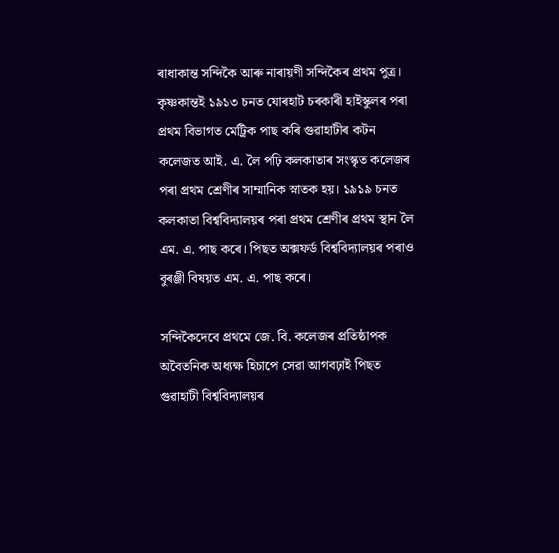ৰাধাকান্ত সন্দিকৈ আৰু নাৰায়ণী সন্দিকৈৰ প্ৰথম পুত্র। কৃষ্ণকান্তই ১৯১৩ চনত যোৰহাট চৰকাৰী হাইস্কুলৰ পৰা প্রথম বিভাগত মেট্রিক পাছ কৰি গুৱাহাটীৰ কটন কলেজত আই. এ. লৈ পঢ়ি কলকাতাৰ সংস্কৃত কলেজৰ পৰা প্রথম শ্রেণীৰ সাম্মানিক স্নাতক হয়। ১৯১৯ চনত কলকাতা বিশ্ববিদ্যালয়ৰ পৰা প্ৰথম শ্ৰেণীৰ প্ৰথম স্থান লৈ এম. এ. পাছ কৰে। পিছত অক্সফৰ্ড বিশ্ববিদ্যালয়ৰ পৰাও বুৰঞ্জী বিষয়ত এম. এ. পাছ কৰে।

সন্দিকৈদেবে প্রথমে জে. বি. কলেজৰ প্ৰতিষ্ঠাপক অবৈতনিক অধ্যক্ষ হিচাপে সেৱা আগবঢ়াই পিছত গুৱাহাটী বিশ্ববিদ্যালয়ৰ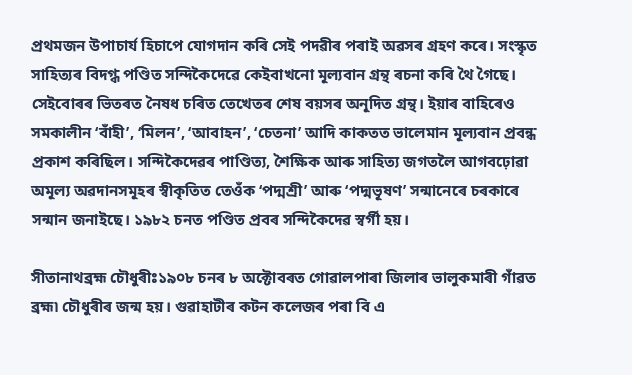প্ৰথমজন উপাচার্য হিচাপে যোগদান কৰি সেই পদৱীৰ পৰাই অৱসৰ গ্ৰহণ কৰে। সংস্কৃত সাহিত্যৰ বিদগ্ধ পণ্ডিত সন্দিকৈদেৱে কেইবাখনো মূল্যবান গ্ৰন্থ ৰচনা কৰি থৈ গৈছে। সেইবোৰৰ ভিতৰত নৈষধ চৰিত তেখেতৰ শেষ বয়সৰ অনূদিত গ্রন্থ। ইয়াৰ বাহিৰেও সমকালীন ‘বাঁহী’, ‘মিলন’, ‘আবাহন’, ‘চেতনা’ আদি কাকতত ভালেমান মূল্যবান প্রবন্ধ প্রকাশ কৰিছিল। সন্দিকৈদেৱৰ পাণ্ডিত্য, শৈক্ষিক আৰু সাহিত্য জগতলৈ আগবঢ়োৱা অমূল্য অৱদানসমূহৰ স্বীকৃতিত তেওঁক ‘পদ্মশ্ৰী’ আৰু ‘পদ্মভূষণ’ সন্মানেৰে চৰকাৰে সন্মান জনাইছে। ১৯৮২ চনত পণ্ডিত প্ৰবৰ সন্দিকৈদেৱ স্বৰ্গী হয়।

সীতানাথব্ৰহ্ম চৌধুৰীঃ১৯০৮ চনৰ ৮ অক্টোবৰত গোৱালপাৰা জিলাৰ ভালুকমাৰী গাঁৱত ব্ৰহ্ম৷ চৌধুৰীৰ জন্ম হয়। গুৱাহাটীৰ কটন কলেজৰ পৰা বি এ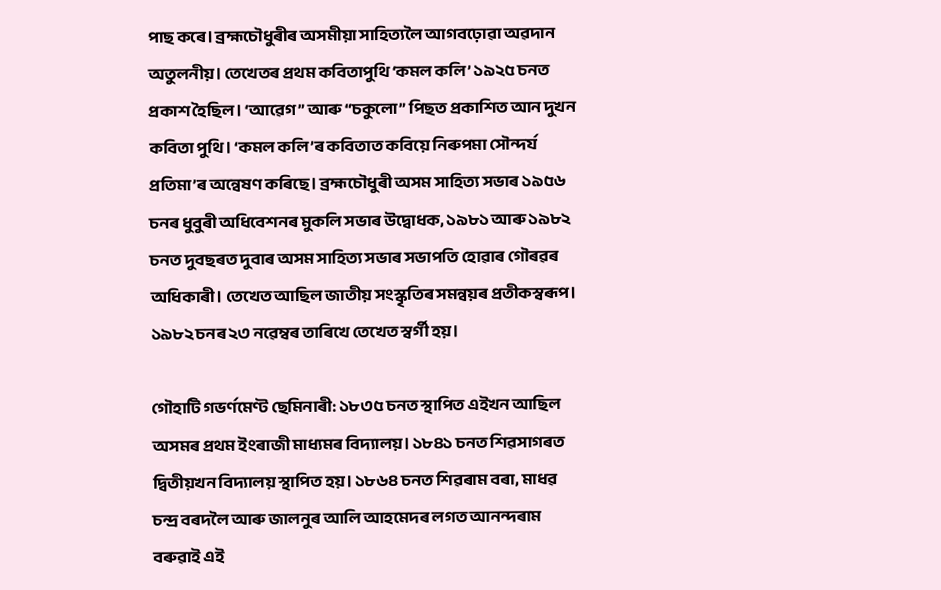পাছ কৰে। ব্ৰহ্মচৌধুৰীৰ অসমীয়া সাহিত্যলৈ আগবঢ়োৱা অৱদান অতুলনীয়। তেখেতৰ প্ৰথম কবিতাপুথি ‘কমল কলি’ ১৯২৫ চনত প্ৰকাশ হৈছিল। ‘আৱেগ” আৰু “চকুলো” পিছত প্রকাশিত আন দুখন কবিতা পুথি। ‘কমল কলি’ৰ কবিতাত কবিয়ে নিৰুপমা সৌন্দর্য প্ৰতিমা’ৰ অন্বেষণ কৰিছে। ব্ৰহ্মচৌধুৰী অসম সাহিত্য সভাৰ ১৯৫৬ চনৰ ধুবুৰী অধিবেশনৰ মুকলি সভাৰ উদ্বোধক, ১৯৮১ আৰু ১৯৮২ চনত দুবছৰত দুবাৰ অসম সাহিত্য সভাৰ সভাপতি হোৱাৰ গৌৰৱৰ অধিকাৰী। তেখেত আছিল জাতীয় সংস্কৃতিৰ সমন্বয়ৰ প্রতীকস্বৰূপ। ১৯৮২ চনৰ ২৩ নৱেম্বৰ তাৰিখে তেখেত স্বৰ্গী হয়।

গৌহাটি গভর্ণমেণ্ট ছেমিনাৰী: ১৮৩৫ চনত স্থাপিত এইখন আছিল অসমৰ প্রথম ইংৰাজী মাধ্যমৰ বিদ্যালয়। ১৮৪১ চনত শিৱসাগৰত দ্বিতীয়খন বিদ্যালয় স্থাপিত হয়। ১৮৬৪ চনত শিৱৰাম বৰা, মাধৱ চন্দ্ৰ বৰদলৈ আৰু জালনুৰ আলি আহমেদৰ লগত আনন্দৰাম বৰুৱাই এই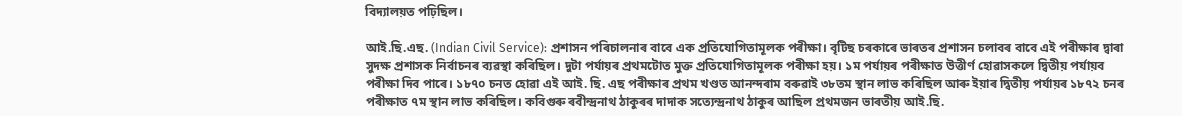বিদ্যালয়ত পঢ়িছিল।

আই.ছি.এছ. (Indian Civil Service): প্রশাসন পৰিচালনাৰ বাবে এক প্রতিযোগিতামূলক পৰীক্ষা। বৃটিছ চৰকাৰে ভাৰতৰ প্রশাসন চলাবৰ বাবে এই পৰীক্ষাৰ দ্বাৰা সুদক্ষ প্রশাসক নিৰ্বাচনৰ ব্যৱস্থা কৰিছিল। দুটা পৰ্যায়ৰ প্ৰথমটোত মুক্ত প্রতিযোগিতামূলক পৰীক্ষা হয়। ১ম পৰ্যায়ৰ পৰীক্ষাত উত্তীৰ্ণ হোৱাসকলে দ্বিতীয় পর্যায়ব পৰীক্ষা দিব পাৰে। ১৮৭০ চনত হোৱা এই আই. ছি. এছ পৰীক্ষাৰ প্ৰথম খণ্ডত আনন্দৰাম বৰুৱাই ৩৮তম স্থান লাভ কৰিছিল আৰু ইয়াৰ দ্বিতীয় পৰ্যায়ৰ ১৮৭২ চনৰ পৰীক্ষাত ৭ম স্থান লাভ কৰিছিল। কবিগুৰু ৰবীন্দ্ৰনাথ ঠাকুৰৰ দাদাক সত্যেন্দ্রনাথ ঠাকুৰ আছিল প্রথমজন ভাৰতীয় আই.ছি.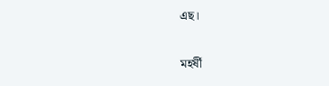এছ।

মহর্ষী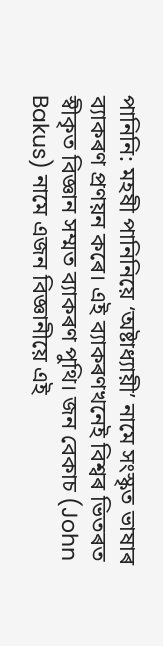পানিনি: মহষী পানিনিয়ে ‘অষ্টাধ্যায়ী’ নামে সংস্কৃত ভাষাৰ ব্যাকৰণ প্ৰণয়ন কৰে। এই ব্যাকৰণখনেই বিশ্বৰ ভিতৰত স্বীকৃত বিজ্ঞান সম্মত ব্যাকৰণ পুথি। জন বেকাচ (John Bakus) নামে এজন বিজ্ঞানীয়ে এই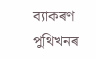ব্যাকৰণ পুথিখনৰ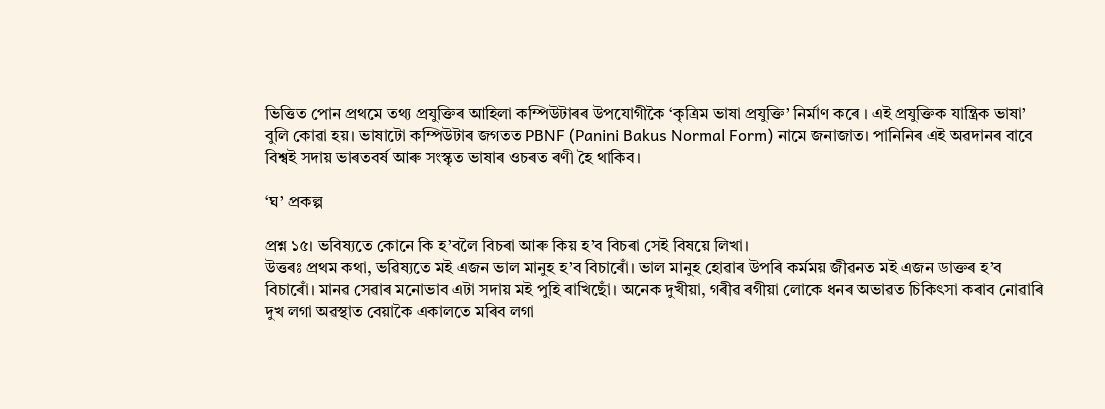ভিত্তিত পোন প্ৰথমে তথ্য প্ৰযুক্তিৰ আহিলা কম্পিউটাৰৰ উপযোগীকৈ ‘কৃত্রিম ভাষা প্রযুক্তি’ নির্মাণ কৰে । এই প্রযুক্তিক যান্ত্রিক ভাষা’ বুলি কোৱা হয়। ভাষাটো কম্পিউটাৰ জগতত PBNF (Panini Bakus Normal Form) নামে জনাজাত। পানিনিৰ এই অৱদানৰ বাবে বিশ্বই সদায় ভাৰতবৰ্ষ আৰু সংস্কৃত ভাষাৰ ওচৰত ৰণী হৈ থাকিব।

‘ঘ’ প্রকল্প

প্রশ্ন ১৫। ভবিষ্যতে কোনে কি হ’বলৈ বিচৰা আৰু কিয় হ’ব বিচৰা সেই বিষয়ে লিখা।
উত্তৰঃ প্ৰথম কথা, ভৱিষ্যতে মই এজন ভাল মানুহ হ’ব বিচাৰোঁ। ভাল মানুহ হোৱাৰ উপৰি কৰ্মময় জীৱনত মই এজন ডাক্তৰ হ’ব বিচাৰোঁ। মানৱ সেৱাৰ মনোভাব এটা সদায় মই পুহি ৰাখিছোঁ। অনেক দুখীয়া, গৰীৱ ৰগীয়া লোকে ধনৰ অভাৱত চিকিৎসা কৰাব নোৱাৰি দুখ লগা অৱস্থাত বেয়াকৈ একালতে মৰিব লগা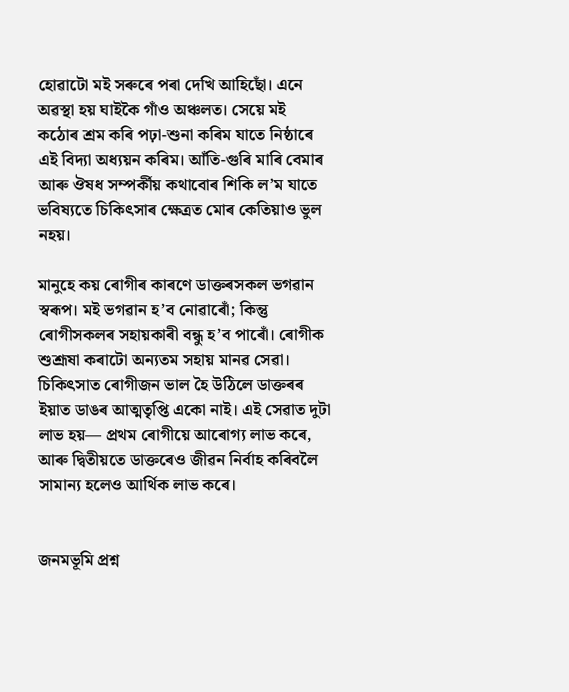হোৱাটো মই সৰুৰে পৰা দেখি আহিছোঁ। এনে অৱস্থা হয় ঘাইকৈ গাঁও অঞ্চলত। সেয়ে মই কঠোৰ শ্ৰম কৰি পঢ়া-শুনা কৰিম যাতে নিষ্ঠাৰে এই বিদ্যা অধ্যয়ন কৰিম। আঁতি-গুৰি মাৰি বেমাৰ আৰু ঔষধ সম্পর্কীয় কথাবোৰ শিকি ল’ম যাতে ভবিষ্যতে চিকিৎসাৰ ক্ষেত্ৰত মোৰ কেতিয়াও ভুল নহয়।

মানুহে কয় ৰোগীৰ কাৰণে ডাক্তৰসকল ভগৱান স্বৰূপ। মই ভগৱান হ’ব নোৱাৰোঁ; কিন্তু ৰোগীসকলৰ সহায়কাৰী বন্ধু হ’ব পাৰোঁ। ৰোগীক শুশ্ৰূষা কৰাটো অন্যতম সহায় মানৱ সেৱা। চিকিৎসাত ৰোগীজন ভাল হৈ উঠিলে ডাক্তৰৰ ইয়াত ডাঙৰ আত্মতৃপ্তি একো নাই। এই সেৱাত দুটা লাভ হয়— প্রথম ৰোগীয়ে আৰোগ্য লাভ কৰে, আৰু দ্বিতীয়তে ডাক্তৰেও জীৱন নিৰ্বাহ কৰিবলৈ সামান্য হলেও আর্থিক লাভ কৰে।


জনমভূমি প্ৰশ্ন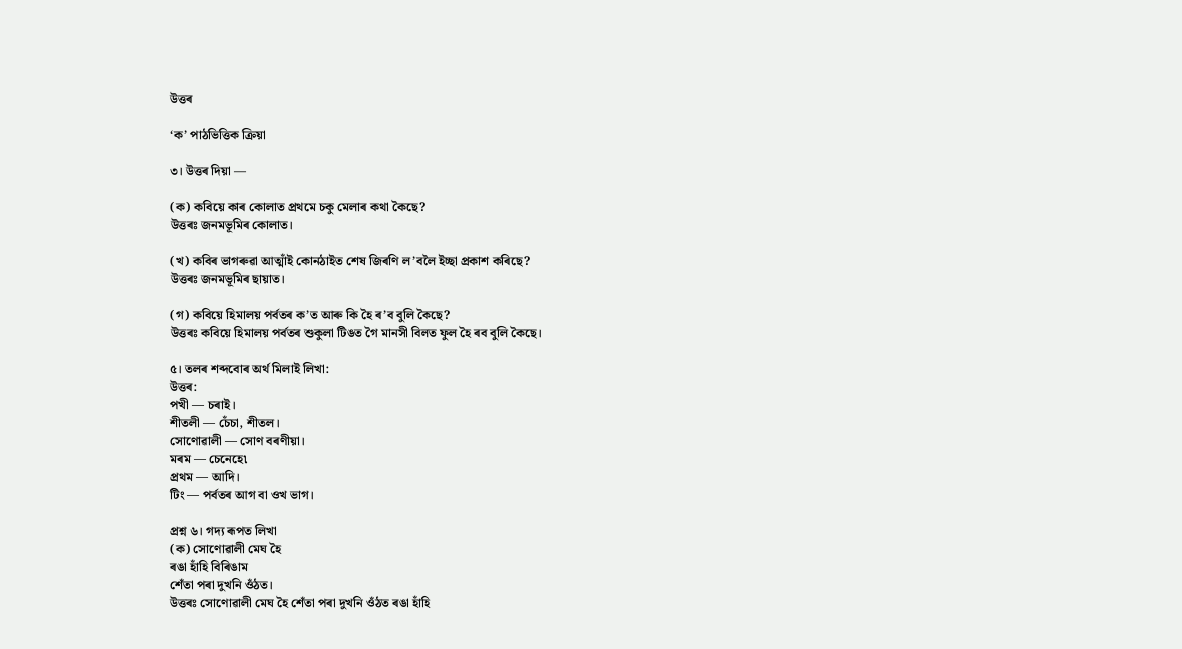উত্তৰ

‘ক’ পাঠভিত্তিক ক্রিয়া

৩। উত্তৰ দিয়া —

(ক) কবিয়ে কাৰ কোলাত প্রথমে চকু মেলাৰ কথা কৈছে?
উত্তৰঃ জনমভূমিৰ কোলাত।

(খ) কবিৰ ভাগৰুৱা আত্মাঁই কোনঠাইত শেষ জিৰণি ল’বলৈ ইচ্ছা প্ৰকাশ কৰিছে?
উত্তৰঃ জনমভূমিৰ ছায়াত।

(গ) কবিয়ে হিমালয় পৰ্বতৰ ক’ত আৰু কি হৈ ৰ’ব বুলি কৈছে?
উত্তৰঃ কবিয়ে হিমালয় পৰ্বতৰ শুকুলা টিঙত গৈ মানসী বিলত ফুল হৈ ৰব বুলি কৈছে।

৫। তলৰ শব্দবোৰ অৰ্থ মিলাই লিখা:
উত্তৰ:
পখী ― চৰাই।
শীতলী ― চেঁচা, শীতল।
সোণোৱালী ― সোণ বৰণীয়া।
মৰম ― চেনেহে৷
প্রথম ― আদি।
টিং ― পৰ্বতৰ আগ বা ওখ ভাগ।

প্রশ্ন ৬। গদ্য ৰূপত লিখা
(ক) সোণোৱালী মেঘ হৈ
ৰঙা হাঁহি বিৰিঙাম
শেঁতা পৰা দুখনি ওঁঠত।
উত্তৰঃ সোণোৱালী মেঘ হৈ শেঁতা পৰা দুখনি ওঁঠত ৰঙা হাঁহি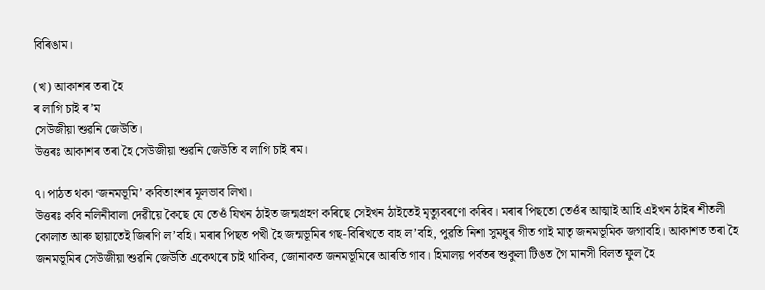বিৰিঙাম।

(খ) আকাশৰ তৰা হৈ
ৰ লাগি চাই ৰ’ম
সেউজীয়া শুৱনি জেউতি।
উত্তৰঃ আকাশৰ তৰা হৈ সেউজীয়া শুৱনি জেউতি ব লাগি চাই ৰম।

৭। পাঠত থকা ‘জনমভূমি’ কবিতাংশৰ মূলভাব লিখা।
উত্তৰঃ কবি নলিনীবালা দেৱীয়ে কৈছে যে তেওঁ যিখন ঠাইত জন্মগ্রহণ কৰিছে সেইখন ঠাইতেই মৃত্যুবৰণো কৰিব। মৰাৰ পিছতো তেওঁৰ আত্মাই আহি এইখন ঠাইৰ শীতলী কোলাত আৰু ছায়াতেই জিৰণি ল’বহি। মৰাৰ পিছত পখী হৈ জন্মভূমিৰ গছ-বিৰিখতে বাহ ল’বহি, পুৱতি নিশা সুমধুৰ গীত গাই মাতৃ জনমভূমিক জগাবহি। আকাশত তৰা হৈ জনমভূমিৰ সেউজীয়া শুৱনি জেউতি একেথৰে চাই থাকিব, জোনাকত জনমভূমিৰে আৰতি গাব। হিমালয় পর্বতৰ শুকুলা টিঙত গৈ মানসী বিলত ফুল হৈ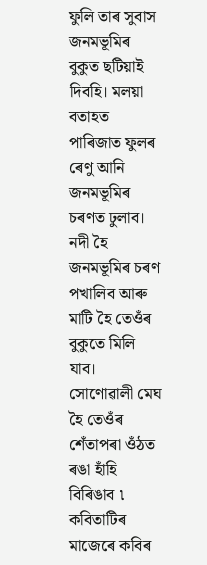ফুলি তাৰ সুবাস জনমভূমিৰ বুকুত ছটিয়াই দিবহি। মলয়া বতাহত পাৰিজাত ফুলৰ ৰেণু আনি জনমভূমিৰ চৰণত ঢুলাব। নদী হৈ জনমভূমিৰ চৰণ পখালিব আৰু মাটি হৈ তেওঁৰ বুকুতে মিলি যাব। সোণোৱালী মেঘ হৈ তেওঁৰ শেঁতাপৰা ওঁঠত ৰঙা হাঁহি বিৰিঙাব ৷
কবিতাটিৰ মাজেৰে কবিৰ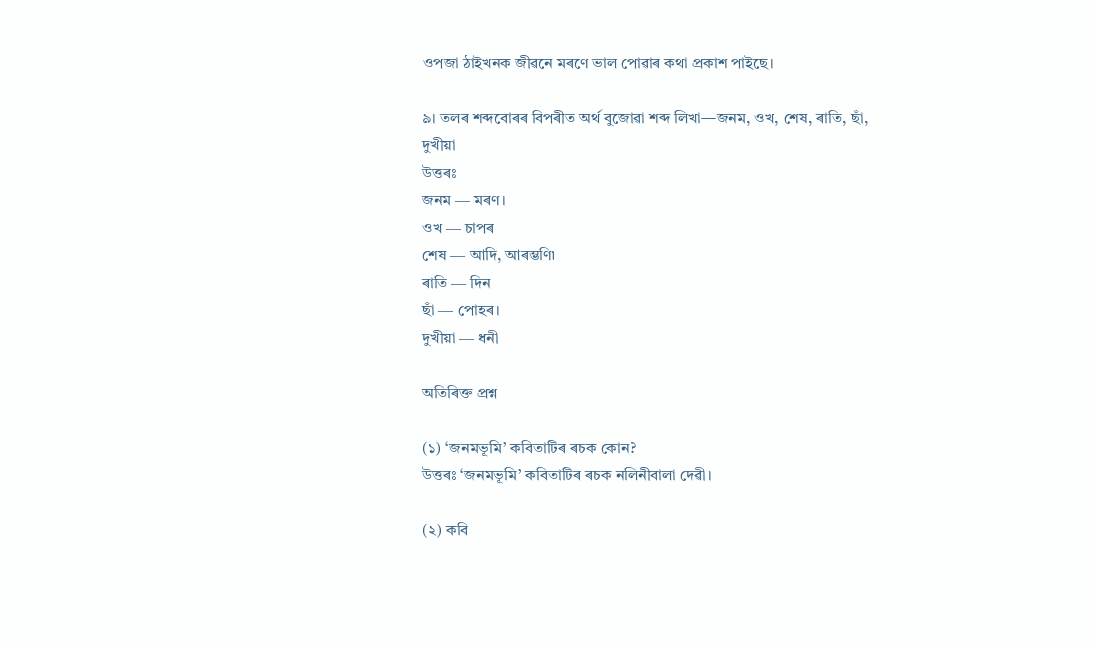ওপজা ঠাইখনক জীৱনে মৰণে ভাল পোৱাৰ কথা প্ৰকাশ পাইছে।

৯। তলৰ শব্দবোৰৰ বিপৰীত অৰ্থ বুজোৱা শব্দ লিখা—জনম, ওখ, শেষ, ৰাতি, ছাঁ, দুখীয়া
উত্তৰঃ
জনম ― মৰণ।
ওখ ― চাপৰ
শেষ ― আদি, আৰম্ভণি৷
ৰাতি ― দিন
ছাঁ ― পোহৰ।
দুখীয়া ― ধনী

অতিৰিক্ত প্রশ্ন

(১) ‘জনমভূমি’ কবিতাটিৰ ৰচক কোন?
উত্তৰঃ ‘জনমভূমি’ কবিতাটিৰ ৰচক নলিনীবালা দেৱী।

(২) কবি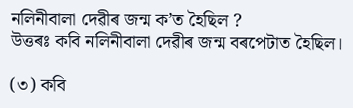নলিনীবালা দেৱীৰ জন্ম ক’ত হৈছিল ?
উত্তৰঃ কবি নলিনীবালা দেৱীৰ জন্ম বৰপেটাত হৈছিল।

(৩) কবি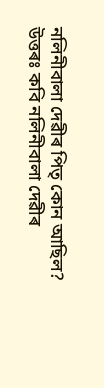নলিনীবালা দেৱীৰ পিতৃ কোন আছিল?
উত্তৰঃ কবি নলিনীবালা দেৱীৰ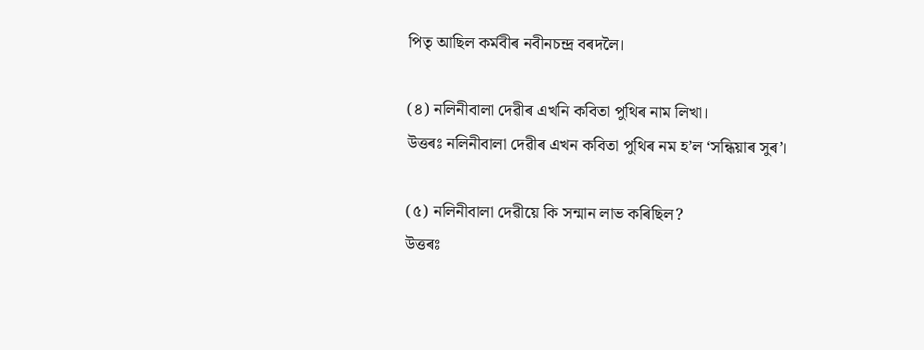পিতৃ আছিল কর্মবীৰ নবীনচন্দ্ৰ বৰদলৈ।

(৪) নলিনীবালা দেৱীৰ এখনি কবিতা পুথিৰ নাম লিখা।
উত্তৰঃ নলিনীবালা দেৱীৰ এখন কবিতা পুথিৰ নম হ’ল ‘সন্ধিয়াৰ সুৰ’।

(৫) নলিনীবালা দেৱীয়ে কি সন্মান লাভ কৰিছিল?
উত্তৰঃ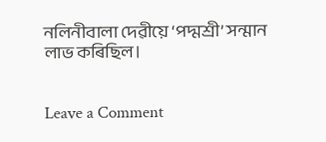নলিনীবালা দেৱীয়ে ‘পদ্মশ্ৰী’ সন্মান লাভ কৰিছিল।


Leave a Comment